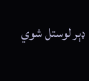ډېر لوستل شوي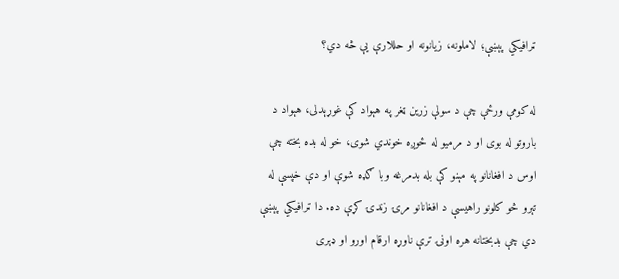ټرافیکي پېښې؛ لاملونه، زیانونه او حللارې یې څه دي؟

له کومې ورځې چې د سولې زرین ټغر په هېواد کې غوړېدلی، هېواد د باروتو له بوی او د مرمیو له ځوږه خوندي شوی، خو له بده بخته چې اوس د افغانانو په مېنو کې بله بدمرغه وبا ګډه شوې او دې خپسې له تېرو څو کلونو راهیسې د افغانانو مرۍ زندۍ کړې ده. دا ټرافیکي پېښې دي چې بدبختانه هره اونۍ ترې ناوړه ارقام اورو او ډېری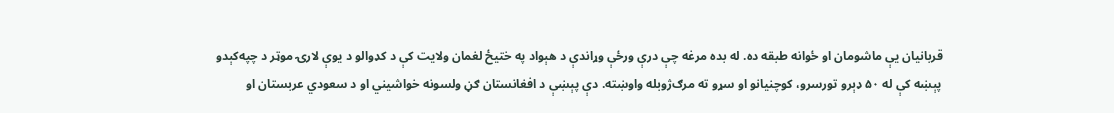قربانیان یې ماشومان او ځوانه طبقه ده. له بده مرغه چې درې ورځې وړاندې د هېواد په ختیځ لغمان ولایت کې د کډوالو د یوې لارۍ موټر د چپه‌کېدو پېښه کې له ۵۰ ډېرو تورسرو، کوچنیانو او سړو ته مرګ‌ژوبله واوښته. دې پېښې د افغانستان ګڼ ولسونه خواشیني او د سعودي عربستان او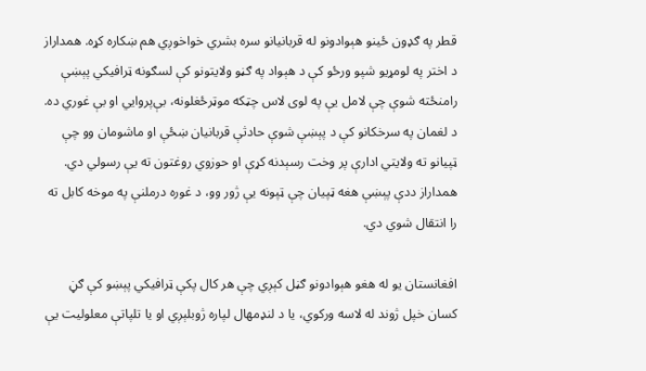قطر په ګډون ځینو هېوادونو له قربانیانو سره بشري خواخوږي هم ښکاره کړه. همداراز د اختر په لومړیو شپو ورځو کې د هېواد په ګڼو ولایتونو کې لسګونه ټرافیکي پېښې رامنځته شوې چې لامل یې په لوی لاس چټکه موټرځغلونه، بې‌پروایي او بې غوري ده. د لغمان په سرخکانو کې د پېښې شوې حادثې قربانیان ښځې او ماشومان وو چې ټپیانو ته ولایتي ادارې پر وخت رسېدنه کړې او حوزوي روغتون ته یې رسولي دي. همداراز ددې پېښې هغه ټپیان چې ټپونه یې ژور وو، د غوره درملنې په موخه کابل ته را انتقال شوي دي.

افغانستان یو له هغو هېوادونو ګڼل کېږي چې هر کال پکې ټرافیکي پېښو کې ګڼ کسان خپل ژوند له لاسه ورکوي، یا د لنډمهال لپاره ژوبلېږي او یا تلپاتې معلولیت یې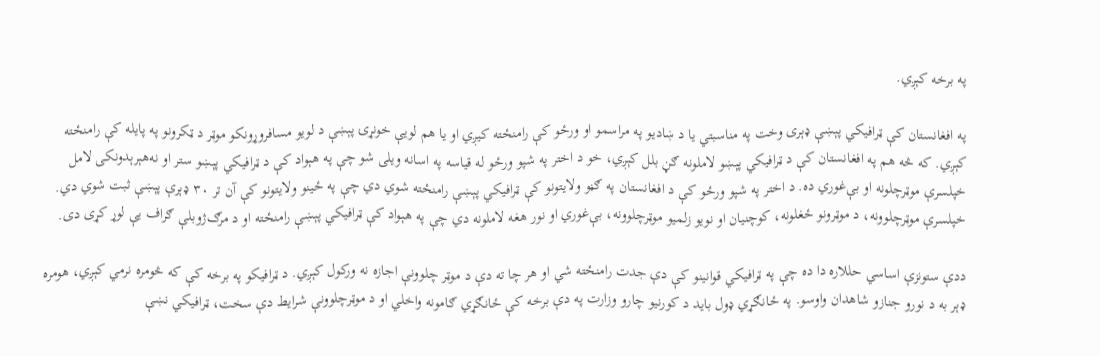په برخه کېږي.

په افغانستان کې ټرافیکي پېښې ډېری وخت په مناسبتي یا د ښادیو په مراسمو او ورځو کې رامنځته کیږي او یا هم لویې خونړۍ پېښې د لویو مسافروړونکو موټر د ټکرونو په پایله کې رامنځته کېږي. که څه هم په افغانستان کې د ټرافیکي پېښو لاملونه ګڼ بلل کېږي، خو د اختر په شپو ورځو له قیاسه په اسانه ویلی شو چې په هېواد کې د ټرافیکي پېښو ستر او نه‌هېرېدونکی لامل خپلسرې موټرچلونه او بې‌غوري ده. د اختر په شپو ورځو کې د افغانستان په ګڼو ولایتونو کې ټرافیکي پېښې رامنځته شوي دي چې په ځینو ولایتونو کې آن تر ۳۰ ډېرې پېښې ثبت شوي دي. خپلسرې موټرچلوونه، د موټرونو ځغلونه، کوچنیان او نویو زلمیو موټرچلوونه، بې‌غوري او نور هغه لاملونه دي چې په هېواد کې ټرافیکي پېښې رامنځته او د مرګ‌ژوبلې ګراف یې لوړ کړی دی.

ددې ستونزې اساسي حللاره دا ده چې په ټرافیکي قوانینو کې دې جدت رامنځته شي او هر چا ته دې د موټر چلوونې اجازه نه ورکول کېږي. د ټرافیکو په برخه کې که څومره نرمي کېږي، هومره ډېر به د نورو جنازو شاهدان واوسو. په ځانګړي ډول باید د کورنیو چارو وزارت په دې برخه کې ځانګړي ګامونه واخلي او د موټرچلوونې شرایط دې سخت، ټرافیکي نښې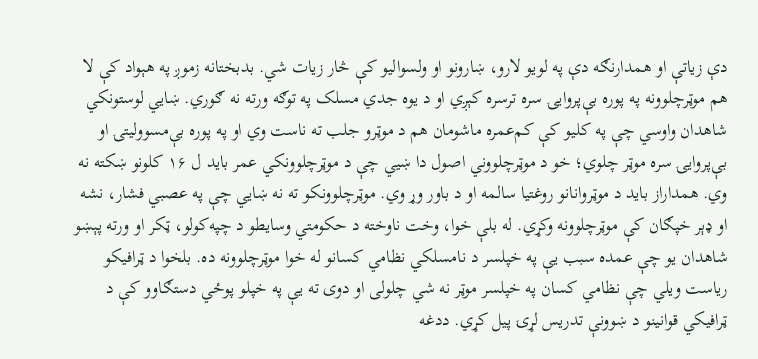دې زیاتې او همدارنګه دې په لویو لارو، ښارونو او ولسوالیو کې څار زیات شي. بدبختانه زموږ په هېواد کې لا هم موټرچلوونه په پوره بې‌پروایۍ سره ترسره کېږي او د یوه جدي مسلک په توګه ورته نه ګوري. ښایي لوستونکي شاهدان واوسي چې په کلیو کې کم‌عمره ماشومان هم د موټرو جلب ته ناست وي او په پوره بې‌مسوولیتۍ او بې‌پروایۍ سره موټر چلوي؛ خو د موټرچلووني اصول دا ښیي چې د موټرچلوونکي عمر باید ل ۱۶ کلونو ښکته نه وي. همداراز باید د موټروانانو روغتیا سالمه او د باور وړ وي. موټرچلوونکو ته نه ښایي چې په عصبي فشار، نشه او ډېر خپګان کې موټرچلوونه وکړي. له بلې خوا، وخت ناوخته د حکومتي وسایطو د چپه‌‌کولو، ټکر او ورته پېښو شاهدان یو چې عمده سبب یې په خپلسر د نامسلکي نظامي کسانو له خوا موټرچلوونه ده. بلخوا د ټرافیکو ریاست ویلي چې نظامي کسان په خپلسر موټر نه شي چلولی او دوی ته یې په خپلو پوځي دستګاوو کې د ټرافیکي قوانینو د ښوونې تدریس لړۍ پیل کړي. ددغه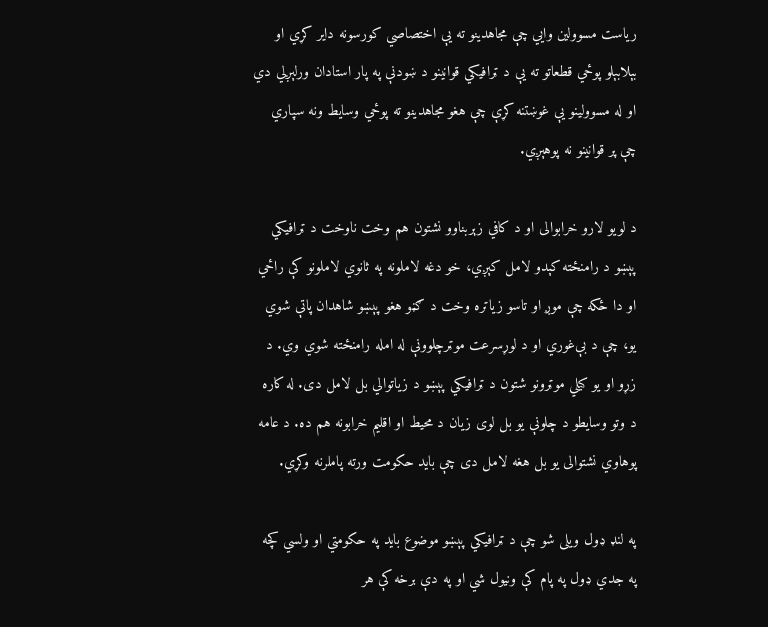ریاست مسوولین وایي چې مجاهدینو ته یې اختصاصي کورسونه دایر کړي او بېلابېلو پوځي قطعاتو ته یې د ټرافیکي قوانینو د ښودنې په پار استادان ورلېږلي دي او له مسوولینو یې غوښتنه کړې چې هغو مجاهدینو ته پوځي وسایط ونه سپاري چې پر قوانینو نه پوهېږي.

د لویو لارو خرابوالی او د کافي زېربناوو نشتون هم وخت ناوخت د ټرافیکي پېښو د رامنځته کېدو لامل کېږي، خو دغه لاملونه په ثانوي لاملونو کې راځي او دا ځکه چې موږ او تاسو زیاتره وخت د ګڼو هغو پېښو شاهدان پاتې شوي یو، چې د بې‌غوري او د لوړسرعت موټرچلوونې له امله رامنځته شوي وي. د زړو او یو کیلي موټرونو شتون د ټرافیکي پېښو د زیاتوالي بل لامل دی. له کاره د وتو وسایطو د چلونې یو بل لوی زیان د محیط او اقلیم خرابونه هم ده. د عامه پوهاوي نشتوالی یو بل هغه لامل دی چې باید حکومت ورته پاملرنه وکړي.

په لنډ ډول ویلی شو چې د ټرافیکي پېښو موضوع باید په حکومتي او ولسي کچه په جدي ډول په پام کې ونیول شي او په دې برخه کې هر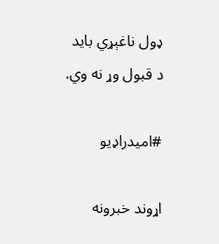ډول ناغېړي باید د قبول وړ نه وي.

#امیدراډيو

اړوند خبرونه